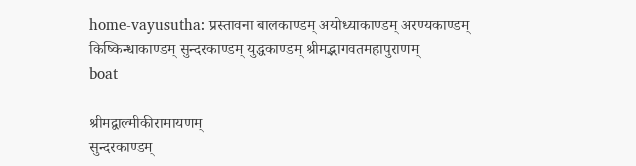home-vayusutha: प्रस्तावना बालकाण्डम् अयोध्याकाण्डम् अरण्यकाण्डम् किष्किन्धाकाण्डम् सुन्दरकाण्डम् युद्धकाण्डम् श्रीमद्भागवतमहापुराणम्
boat

श्रीमद्वाल्मीकीरामायणम्
सुन्दरकाण्डम्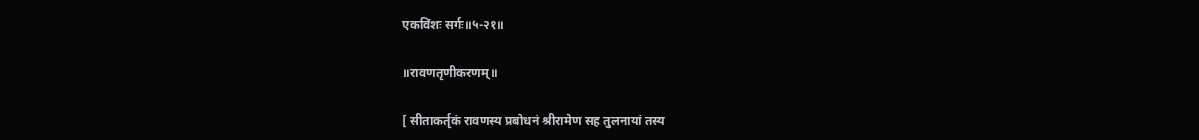एकविंशः सर्गः॥५-२१॥

॥रावणतृणीकरणम्॥

[ सीताकर्तृकं रावणस्य प्रबोधनं श्रीरामेण सह तुलनायां तस्य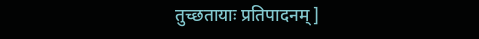तुच्छतायाः प्रतिपादनम् ]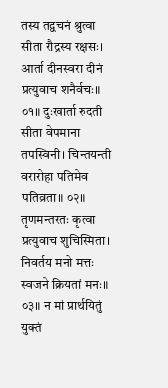तस्य तद्वचनं श्रुत्वा सीता रौद्रस्य रक्षसः। आर्ता दीनस्वरा दीनं प्रत्युवाच शनैर्वचः॥ ०१॥ दुःखार्ता रुदती सीता वेपमाना तपस्विनी। चिन्तयन्ती वरारोहा पतिमेव पतिव्रता॥ ०२॥ तृणमन्तरतः कृत्वा प्रत्युवाच शुचिस्मिता। निवर्तय मनो मत्तः स्वजने क्रियतां मनः॥ ०३॥ न मां प्रार्थयितुं युक्तं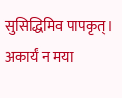सुसिद्धिमिव पापकृत्। अकार्यं न मया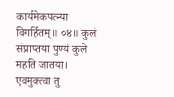कार्यमेकपत्न्या विगर्हितम्॥ ०४॥ कुलं संप्राप्तया पुण्यं कुले महति जातया। एवमुक्त्वा तु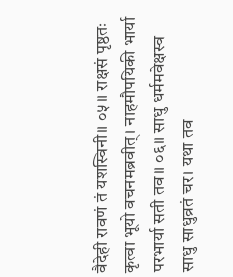वैदेही रावणं तं यशस्विनी॥ ०५॥ राक्षसं पृष्ठतः कृत्वा भूयो वचनमब्रवीत्। नाहमौपयिकी भार्या परभार्या सती तव॥ ०६॥ साधु धर्ममवेक्षस्व साधु साधुव्रतं चर। यथा तव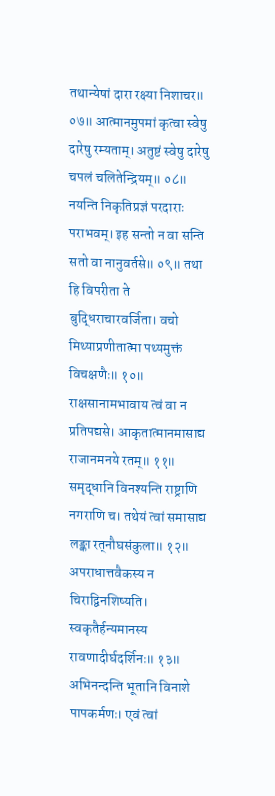तथान्येषां दारा रक्ष्या निशाचर॥ ०७॥ आत्मानमुपमां कृत्वा स्वेषु दारेषु रम्यताम्। अतुष्टं स्वेषु दारेषु चपलं चलितेन्द्रियम्॥ ०८॥ नयन्ति निकृतिप्रज्ञं परदाराः पराभवम्। इह सन्तो न वा सन्ति सतो वा नानुवर्तसे॥ ०९॥ तथा हि विपरीता ते बुद्धिराचारवर्जिता। वचो मिथ्याप्रणीतात्मा पथ्यमुक्तं विचक्षणैः॥ १०॥ राक्षसानामभावाय त्वं वा न प्रतिपद्यसे। आकृतात्मानमासाद्य राजानमनये रतम्॥ ११॥ समृद्धानि विनश्यन्ति राष्ट्राणि नगराणि च। तथेयं त्वां समासाद्य लङ्का रत्‌नौघसंकुला॥ १२॥ अपराधात्तवैकस्य न चिराद्विनशिष्यति। स्वकृतैर्हन्यमानस्य रावणादीर्घदर्शिनः॥ १३॥ अभिनन्दन्ति भूतानि विनाशे पापकर्मणः। एवं त्वां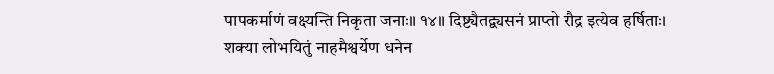पापकर्माणं वक्ष्यन्ति निकृता जनाः॥ १४॥ दिष्ट्यैतद्व्यसनं प्राप्तो रौद्र इत्येव हर्षिताः। शक्या लोभयितुं नाहमैश्वर्येण धनेन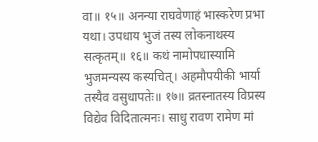वा॥ १५॥ अनन्या राघवेणाहं भास्करेण प्रभा यथा। उपधाय भुजं तस्य लोकनाथस्य सत्कृतम्॥ १६॥ कथं नामोपधास्यामि भुजमन्यस्य कस्यचित्। अहमौपयीकी भार्या तस्यैव वसुधापतेः॥ १७॥ व्रतस्नातस्य विप्रस्य विद्येव विदितात्मनः। साधु रावण रामेण मां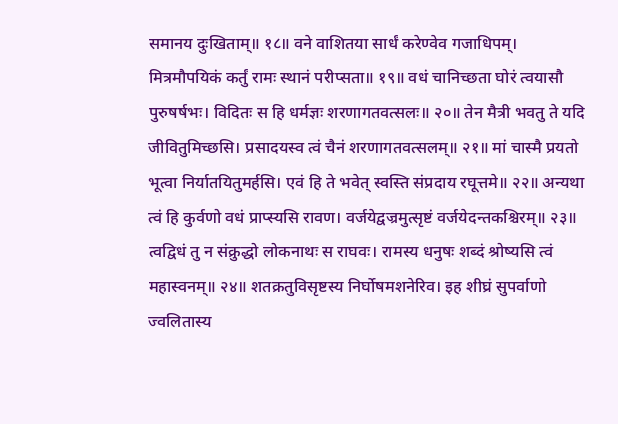समानय दुःखिताम्॥ १८॥ वने वाशितया सार्धं करेण्वेव गजाधिपम्। मित्रमौपयिकं कर्तुं रामः स्थानं परीप्सता॥ १९॥ वधं चानिच्छता घोरं त्वयासौ पुरुषर्षभः। विदितः स हि धर्मज्ञः शरणागतवत्सलः॥ २०॥ तेन मैत्री भवतु ते यदि जीवितुमिच्छसि। प्रसादयस्व त्वं चैनं शरणागतवत्सलम्॥ २१॥ मां चास्मै प्रयतो भूत्वा निर्यातयितुमर्हसि। एवं हि ते भवेत् स्वस्ति संप्रदाय रघूत्तमे॥ २२॥ अन्यथा त्वं हि कुर्वणो वधं प्राप्स्यसि रावण। वर्जयेद्वज्रमुत्सृष्टं वर्जयेदन्तकश्चिरम्॥ २३॥ त्वद्विधं तु न संक्रुद्धो लोकनाथः स राघवः। रामस्य धनुषः शब्दं श्रोष्यसि त्वं महास्वनम्॥ २४॥ शतक्रतुविसृष्टस्य निर्घोषमशनेरिव। इह शीघ्रं सुपर्वाणो ज्वलितास्य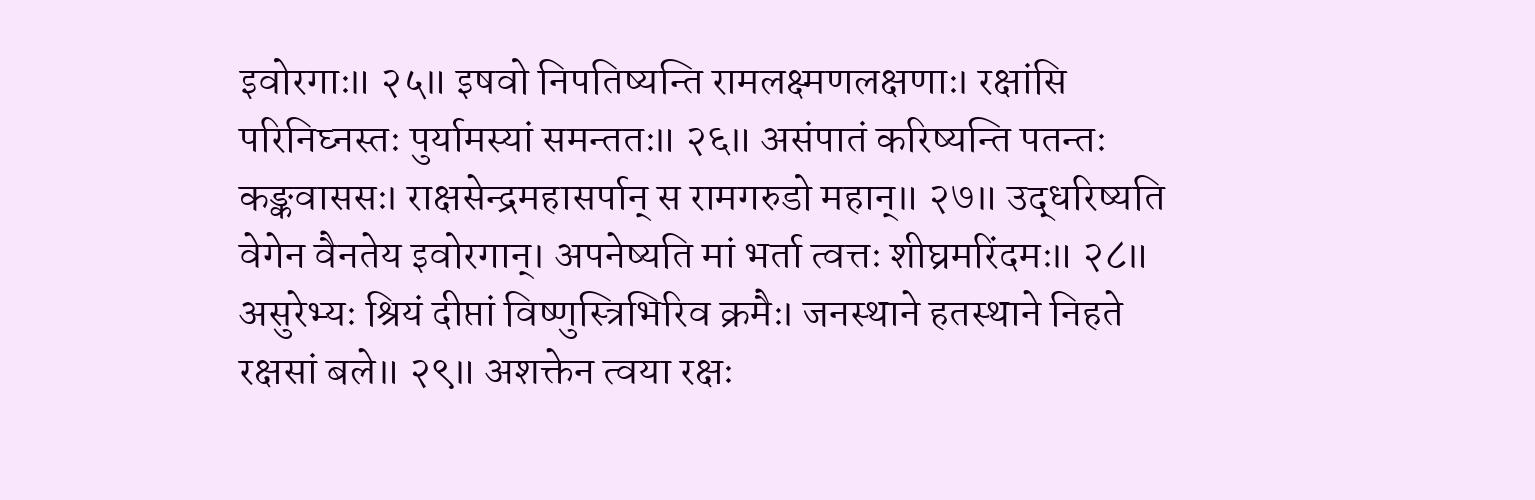इवोरगाः॥ २५॥ इषवो निपतिष्यन्ति रामलक्ष्मणलक्षणाः। रक्षांसि परिनिघ्नस्तः पुर्यामस्यां समन्ततः॥ २६॥ असंपातं करिष्यन्ति पतन्तः कङ्कवाससः। राक्षसेन्द्रमहासर्पान् स रामगरुडो महान्॥ २७॥ उद्धरिष्यति वेगेन वैनतेय इवोरगान्। अपनेष्यति मां भर्ता त्वत्तः शीघ्रमरिंदमः॥ २८॥ असुरेभ्यः श्रियं दीप्तां विष्णुस्त्रिभिरिव क्रमैः। जनस्थाने हतस्थाने निहते रक्षसां बले॥ २९॥ अशक्तेन त्वया रक्षः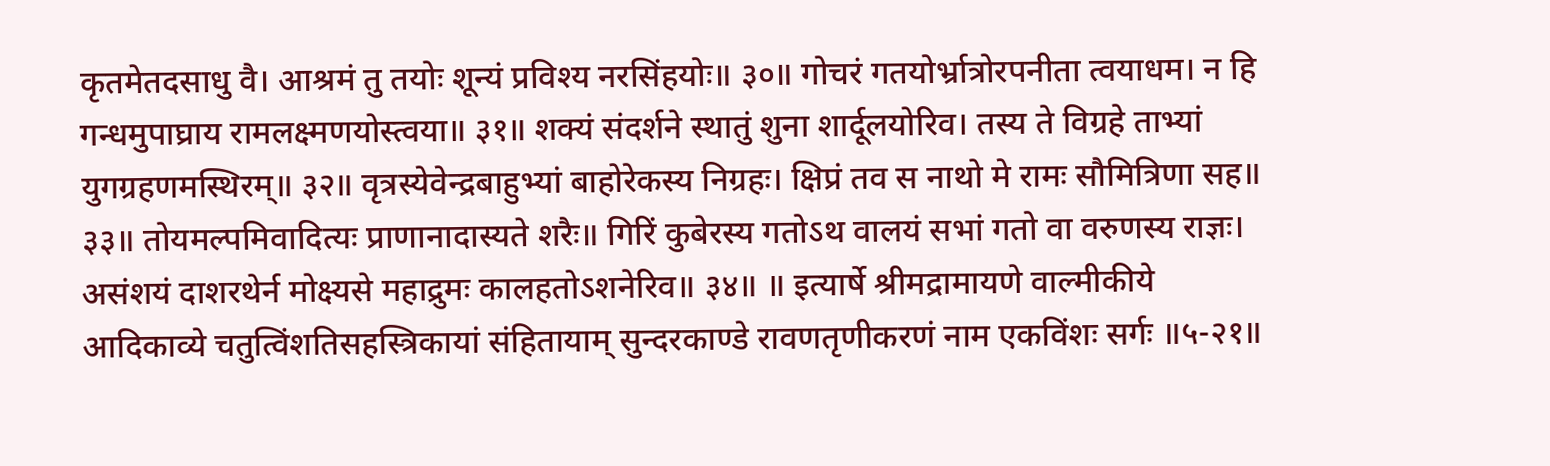कृतमेतदसाधु वै। आश्रमं तु तयोः शून्यं प्रविश्य नरसिंहयोः॥ ३०॥ गोचरं गतयोर्भ्रात्रोरपनीता त्वयाधम। न हि गन्धमुपाघ्राय रामलक्ष्मणयोस्त्वया॥ ३१॥ शक्यं संदर्शने स्थातुं शुना शार्दूलयोरिव। तस्य ते विग्रहे ताभ्यां युगग्रहणमस्थिरम्॥ ३२॥ वृत्रस्येवेन्द्रबाहुभ्यां बाहोरेकस्य निग्रहः। क्षिप्रं तव स नाथो मे रामः सौमित्रिणा सह॥ ३३॥ तोयमल्पमिवादित्यः प्राणानादास्यते शरैः॥ गिरिं कुबेरस्य गतोऽथ वालयं सभां गतो वा वरुणस्य राज्ञः। असंशयं दाशरथेर्न मोक्ष्यसे महाद्रुमः कालहतोऽशनेरिव॥ ३४॥ ॥ इत्यार्षे श्रीमद्रामायणे वाल्मीकीये आदिकाव्ये चतुत्विंशतिसहस्त्रिकायां संहितायाम् सुन्दरकाण्डे रावणतृणीकरणं नाम एकविंशः सर्गः ॥५-२१॥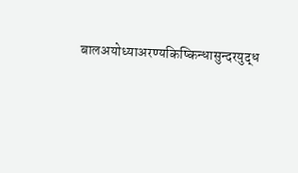बालअयोध्याअरण्यकिष्किन्धासुन्दरयुद्ध